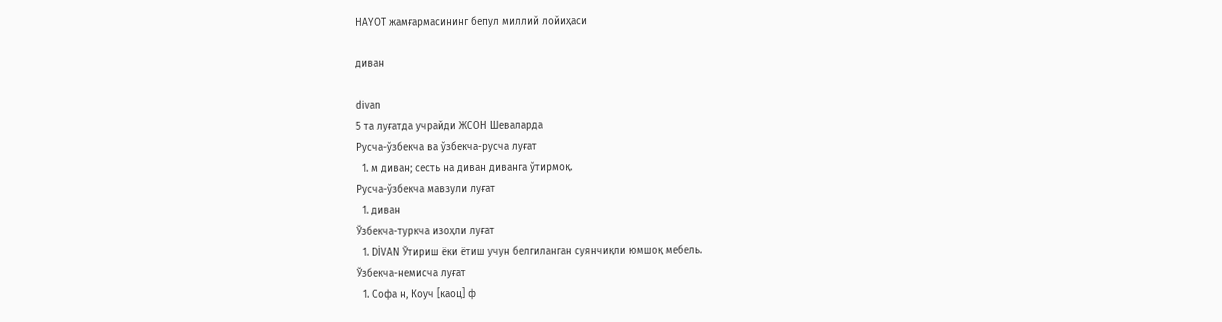HAYOT жамғармасининг бепул миллий лойиҳаси

диван

divan
5 та луғатда учрайди ЖСОН Шеваларда
Русча-ўзбекча ва ўзбекча-русча луғат
  1. м диван; сесть на диван диванга ўтирмоқ.
Русча-ўзбекча мавзули луғат
  1. диван
Ўзбекча-туркча изоҳли луғат
  1. DİVAN Ўтириш ёки ётиш учун белгиланган суянчиқли юмшоқ мебель.
Ўзбекча-немисча луғат
  1. Софа н, Коуч [каоц] ф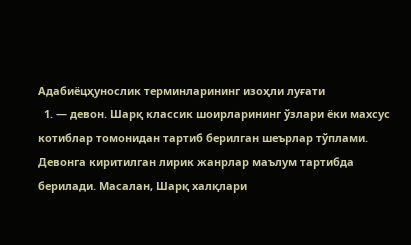Адабиёцҳунослик терминларининг изоҳли луғати
  1. — девон. Шарқ классик шоирларининг ўзлари ёки махсус котиблар томонидан тартиб берилган шеърлар тўплами. Девонга киритилган лирик жанрлар маълум тартибда берилади. Масалан, Шарқ халқлари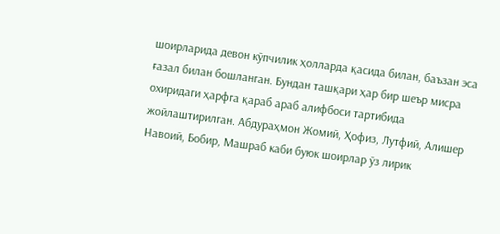шоирларида девон кўпчилик ҳолларда қасида билан, баъзан эса ғазал билан бошланган. Бундан ташқари ҳар бир шеър мисра охиридаги ҳарфга қараб араб алифбоси тартибида жойлаштирилган. Абдураҳмон Жомий, Ҳофиз, Лутфий, Алишер Навоий, Бобир, Машраб каби буюк шоирлар ўз лирик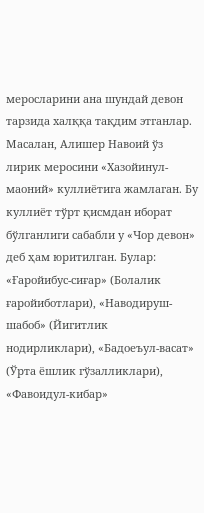меросларини ана шундай девон тарзида халққа тақдим этганлар. Масалан, Алишер Навоий ўз лирик меросини «Хазойинул-маоний» куллиётига жамлаган. Бу куллиёт тўрт қисмдан иборат бўлганлиги сабабли у «Чор девон» деб ҳам юритилган. Булар: «Ғаройибус-сиғар» (Болалик ғаройиботлари), «Наводируш-шабоб» (Йигитлик нодирликлари), «Бадоеъул-васат» (Ўрта ёшлик гўзалликлари), «Фавоидул-кибар»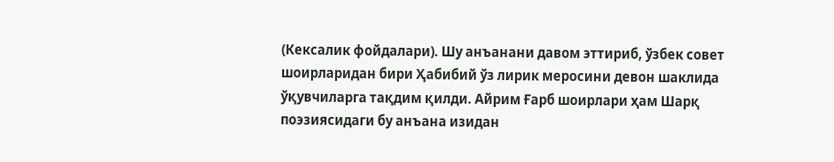(Кексалик фойдалари). Шу анъанани давом эттириб, ўзбек совет шоирларидан бири Ҳабибий ўз лирик меросини девон шаклида ўқувчиларга тақдим қилди. Айрим Ғарб шоирлари ҳам Шарқ поэзиясидаги бу анъана изидан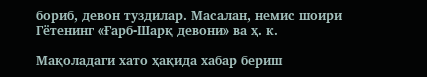бориб, девон туздилар. Масалан, немис шоири Гётенинг «Ғарб-Шарқ девони» ва ҳ. к.

Мақоладаги хато ҳақида хабар бериш